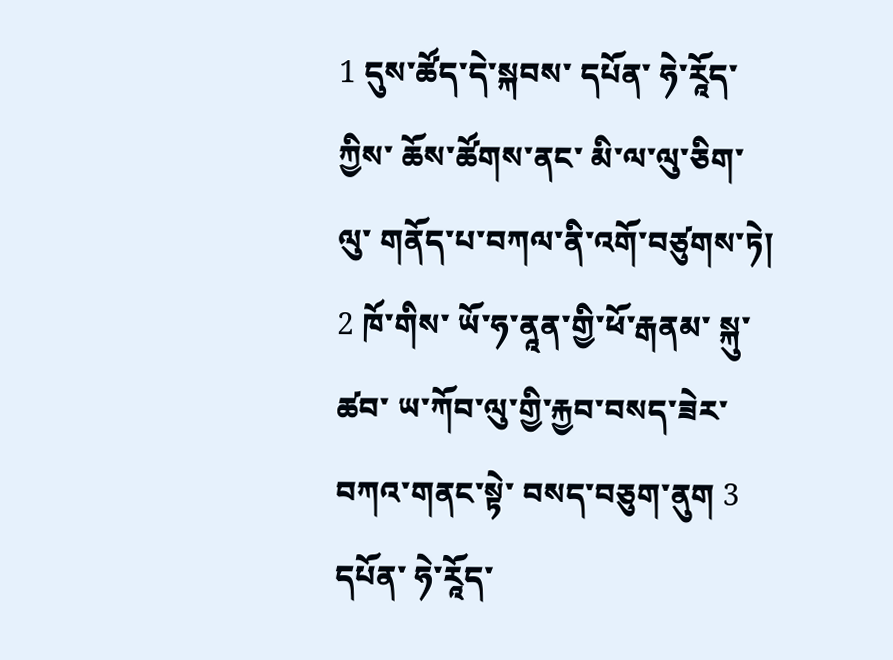1 དུས་ཚོད་དེ་སྐབས་ དཔོན་ ཧེ་རཱོད་ཀྱིས་ ཆོས་ཚོགས་ནང་ མི་ལ་ལུ་ཅིག་ལུ་ གནོད་པ་བཀལ་ནི་འགོ་བཙུགས་ཏེ། 2 ཁོ་གིས་ ཡོ་ཧ་ནཱན་གྱི་ཕོ་རྒནམ་ སྐུ་ཚབ་ ཡ་ཀོབ་ལུ་གྱི་རྐྱབ་བསད་ཟེར་བཀའ་གནང་སྟེ་ བསད་བཅུག་ནུག 3 དཔོན་ ཧེ་རཱོད་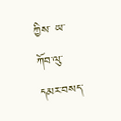ཀྱིས་ ཡ་ཀོབ་ལུ་དམར་བསད་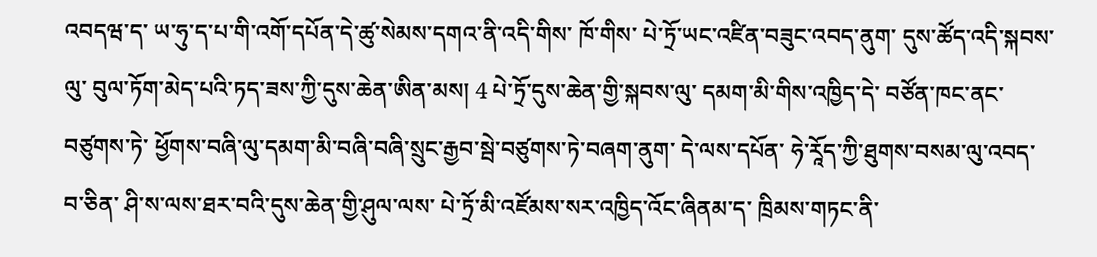འབདཝ་ད་ ཡ་ཧུ་ད་པ་གི་འགོ་དཔོན་དེ་ཚུ་སེམས་དགའ་ནི་འདི་གིས་ ཁོ་གིས་ པེ་ཏྲོ་ཡང་འཛིན་བཟུང་འབད་ནུག་ དུས་ཚོད་འདི་སྐབས་ལུ་ བུལ་ཏོག་མེད་པའི་ཏད་ཟས་ཀྱི་དུས་ཆེན་ཨིན་མས། 4 པེ་ཏྲོ་དུས་ཆེན་གྱི་སྐབས་ལུ་ དམག་མི་གིས་འཁྱིད་དེ་ བཙོན་ཁང་ནང་བཙུགས་ཏེ་ ཕྱོགས་བཞི་ལུ་དམག་མི་བཞི་བཞི་སྲུང་རྒྱབ་སྦེ་བཙུགས་ཏེ་བཞག་ནུག་ དེ་ལས་དཔོན་ ཧེ་རཱོད་ཀྱི་ཐུགས་བསམ་ལུ་འབད་བ་ཅིན་ ཤི་ས་ལས་ཐར་བའི་དུས་ཆེན་གྱི་ཤུལ་ལས་ པེ་ཏྲོ་མི་འཛོམས་སར་འཁྱིད་འོང་ཞིནམ་ད་ ཁྲིམས་གཏང་ནི་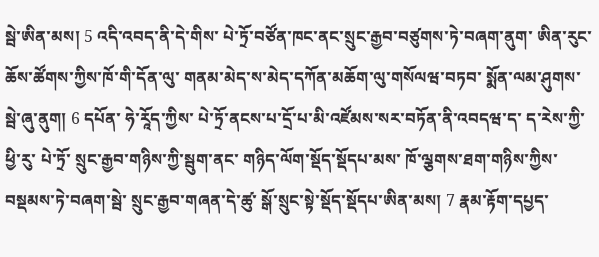སྦེ་ཨིན་མས། 5 འདི་འབད་ནི་དེ་གིས་ པེ་ཏྲོ་བཙོན་ཁང་ནང་སྲུང་རྒྱབ་བཙུགས་ཏེ་བཞག་ནུག་ ཨིན་རུང་ ཆོས་ཚོགས་ཀྱིས་ཁོ་གི་དོན་ལུ་ གནམ་མེད་ས་མེད་དཀོན་མཆོག་ལུ་གསོལཝ་བཏབ་ སྨོན་ལམ་ཤུགས་སྦེ་ཞུ་ནུག། 6 དཔོན་ ཧེ་རཱོད་ཀྱིས་ པེ་ཏྲོ་ནངས་པ་དྲོ་པ་མི་འཛོམས་སར་བཏོན་ནི་འབདཝ་ད་ ད་རེས་ཀྱི་ཕྱི་རུ་ པེ་ཏྲོ་ སྲུང་རྒྱབ་གཉིས་ཀྱི་སྦུག་ནང་ གཉིད་ལོག་སྡོད་སྡོདཔ་མས་ ཁོ་ལྕགས་ཐག་གཉིས་ཀྱིས་བསྡམས་ཏེ་བཞག་སྦེ་ སྲུང་རྒྱབ་གཞན་དེ་ཚུ་ སྒོ་སྲུང་སྟེ་སྡོད་སྡོདཔ་ཨིན་མས། 7 རྣམ་རྟོག་དཔྱད་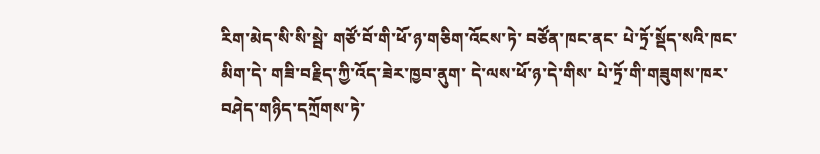རིག་མེད་སི་སི་སྦེ་ གཙོ་བོ་གི་ཕོ་ཉ་གཅིག་འོངས་ཏེ་ བཙོན་ཁང་ནང་ པེ་ཏྲོ་སྡོད་སའི་ཁང་མིག་དེ་ གཟི་བརྗིད་ཀྱི་འོད་ཟེར་ཁྱབ་ནུག་ དེ་ལས་ཕོ་ཉ་དེ་གིས་ པེ་ཏྲོ་གི་གཟུགས་ཁར་བཤེད་གཉིད་དཀྲོགས་ཏེ་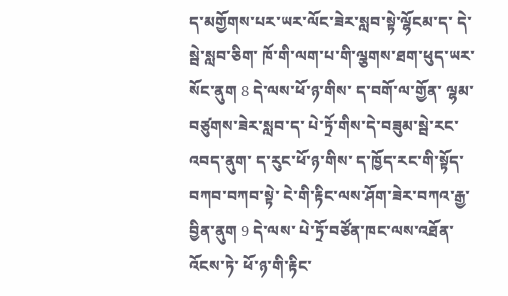ད་མགྱོགས་པར་ཡར་ལོང་ཟེར་སླབ་སྟེ་ལྷོངམ་ད་ དེ་སྦེ་སླབ་ཅིག་ ཁོ་གི་ལག་པ་གི་ལྕགས་ཐག་ཕུད་ཡར་སོང་ནུག 8 དེ་ལས་ཕོ་ཉ་གིས་ ད་བགོ་ལ་གྱོན་ ལྷམ་བཙུགས་ཟེར་སླབ་ད་ པེ་ཏྲོ་གིས་དེ་བཟུམ་སྦེ་རང་འབད་ནུག་ ད་རུང་ཕོ་ཉ་གིས་ ད་ཁྱོད་རང་གི་སྟོད་བཀབ་བཀབ་སྟེ་ ངེ་གི་རྟིང་ལས་ཤོག་ཟེར་བཀའ་རྒྱ་བྱིན་ནུག 9 དེ་ལས་ པེ་ཏྲོ་བཙོན་ཁང་ལས་འཐོན་འོངས་ཏེ་ ཕོ་ཉ་གི་རྟིང་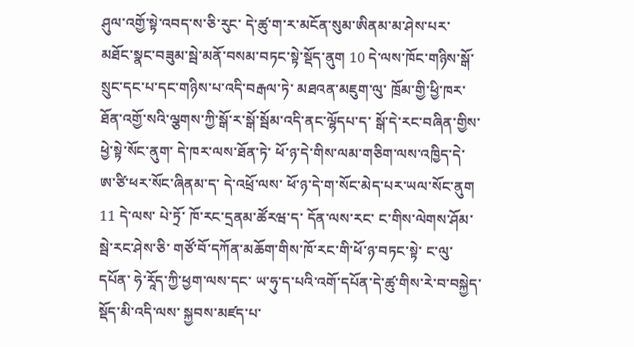ཤུལ་འགྱོ་སྟེ་འབད་ས་ཅི་རུང་ དེ་ཚུ་ག་ར་མངོན་སུམ་ཨིནམ་མ་ཤེས་པར་ མཐོང་སྣང་བཟུམ་སྦེ་མནོ་བསམ་བཏང་སྟེ་སྡོད་ནུག 10 དེ་ལས་ཁོང་གཉིས་སྒོ་སྲུང་དང་པ་དང་གཉིས་པ་འདི་བརྒལ་ཏེ་ མཐའན་མཇུག་ལུ་ ཁྲོམ་གྱི་ཕྱི་ཁར་ཐོན་འགྱོ་སའི་ལྕགས་ཀྱི་སྒོ་ར་སྒོ་སྦོམ་འདི་ནང་ལྷོདཔ་ད་ སྒོ་དེ་རང་བཞིན་གྱིས་ཕྱེ་སྟེ་སོང་ནུག་ དེ་ཁར་ལས་ཐོན་ཏེ་ ཕོ་ཉ་དེ་གིས་ལམ་གཅིག་ལས་འཁྱིད་དེ་ ཨ་ཙི་ཕར་སོང་ཞིནམ་ད་ དེ་འཕྲོ་ལས་ ཕོ་ཉ་དེ་ག་སོང་མེད་པར་ཡལ་སོང་ནུག 11 དེ་ལས་ པེ་ཏྲོ་ ཁོ་རང་དྲནམ་ཚོརཝ་ད་ དོན་ལས་རང་ ང་གིས་ལེགས་ཤོམ་སྦེ་རང་ཤེས་ཅི་ གཙོ་བོ་དཀོན་མཆོག་གིས་ཁོ་རང་གི་ཕོ་ཉ་བཏང་སྟེ་ ང་ལུ་དཔོན་ ཧེ་རཱོད་ཀྱི་ཕྱག་ལས་དང་ ཡ་ཧུ་ད་པའི་འགོ་དཔོན་དེ་ཚུ་གིས་རེ་བ་བསྐྱེད་སྡོད་མི་འདི་ལས་ སྐྱབས་མཛད་པ་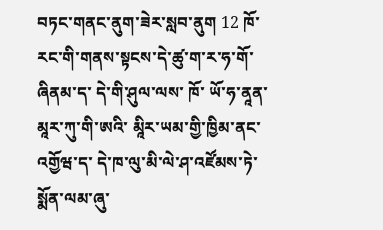བཏང་གནང་ནུག་ཟེར་སླབ་ནུག 12 ཁོ་རང་གི་གནས་སྟངས་དེ་ཚུ་ག་ར་ཧ་གོ་ཞིནམ་ད་ དེ་གི་ཤུལ་ལས་ ཁོ་ ཡོ་ཧ་ནཱན་མཱར་ཀུ་གི་ཨའི་ མཱིར་ཡམ་གྱི་ཁྱིམ་ནང་འགྱོཝ་ད་ དེ་ཁ་ལུ་མི་ལེ་ཤ་འཛོམས་ཏེ་ སྨོན་ལམ་ཞུ་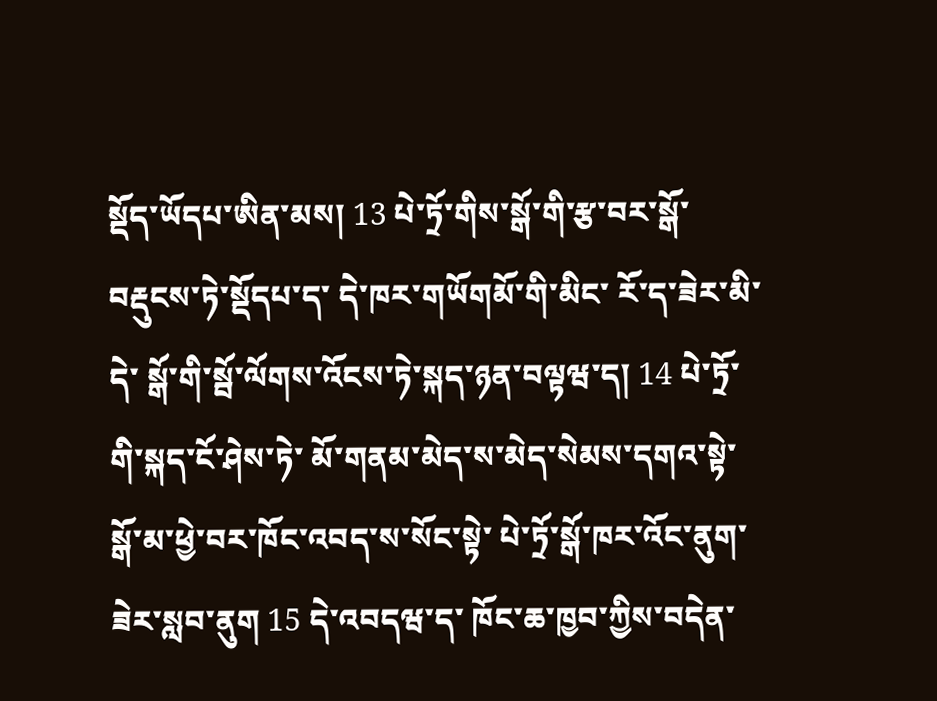སྡོད་ཡོདཔ་ཨིན་མས། 13 པེ་ཏྲོ་གིས་སྒོ་གི་རྩ་བར་སྒོ་བརྡུངས་ཏེ་སྡོདཔ་ད་ དེ་ཁར་གཡོགམོ་གི་མིང་ རོ་ད་ཟེར་མི་དེ་ སྒོ་གི་སྦོ་ལོགས་འོངས་ཏེ་སྐད་ཉན་བལྟཝ་ད། 14 པེ་ཏྲོ་གི་སྐད་ངོ་ཤེས་ཏེ་ མོ་གནམ་མེད་ས་མེད་སེམས་དགའ་སྟེ་ སྒོ་མ་ཕྱེ་བར་ཁོང་འབད་ས་སོང་སྟེ་ པེ་ཏྲོ་སྒོ་ཁར་འོང་ནུག་ཟེར་སླབ་ནུག 15 དེ་འབདཝ་ད་ ཁོང་ཆ་ཁྱབ་ཀྱིས་བདེན་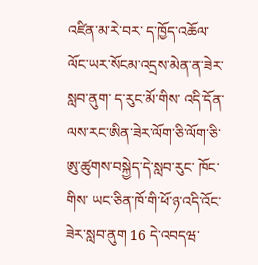འཛིན་མ་རེ་བར་ ད་ཁྱོད་འཆོལ་ལོང་ཡར་སོངམ་འདྲས་མེན་ན་ཟེར་སླབ་ནུག་ ད་རུང་མོ་གིས་ འདི་དོན་ལས་རང་ཨིན་ཟེར་ལོག་ཅི་ལོག་ཅི་ཨུ་ཚུགས་བསྐྱེད་དེ་སླབ་རུང་ ཁོང་གིས་ ཡང་ཅིན་ཁོ་གི་ཕོ་ཉ་འདི་འོང་ཟེར་སླབ་ནུག 16 དེ་འབདཝ་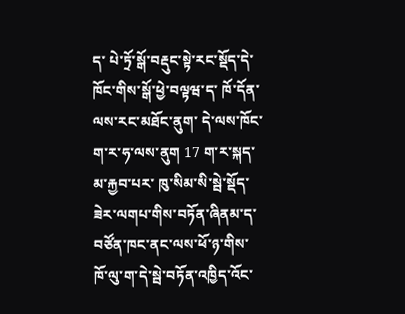ད་ པེ་ཏྲོ་སྒོ་བརྡུང་སྟེ་རང་སྡོད་དེ་ ཁོང་གིས་སྒོ་ཕྱེ་བལྟཝ་ད་ ཁོ་དོན་ལས་རང་མཐོང་ནུག་ དེ་ལས་ཁོང་ག་ར་ཧ་ལས་ནུག 17 ག་ར་སྐད་མ་རྐྱབ་པར་ ཁུ་སིམ་སི་སྦེ་སྡོད་ཟེར་ལགཔ་གིས་བཏོན་ཞིནམ་ད་ བཙོན་ཁང་ནང་ལས་ཕོ་ཉ་གིས་ ཁོ་ལུ་ག་དེ་སྦེ་བཏོན་འཁྱིད་འོང་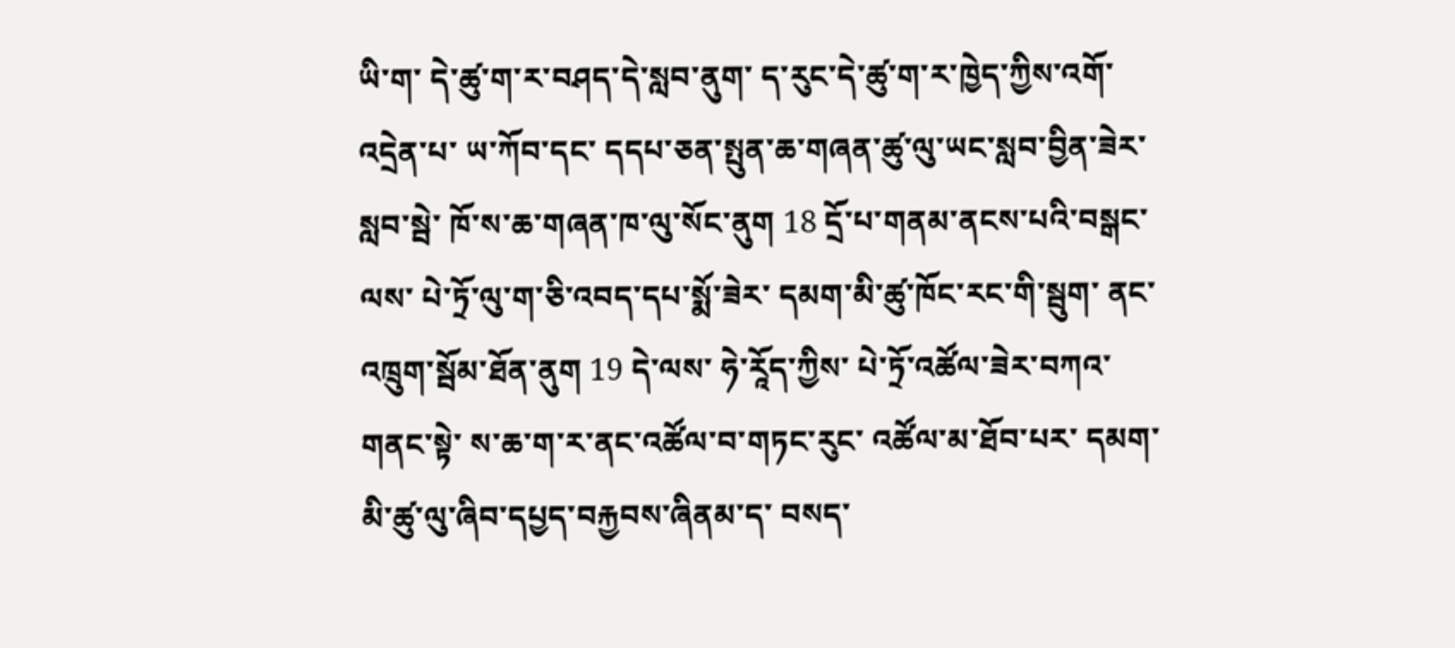ཡི་ག་ དེ་ཚུ་ག་ར་བཤད་དེ་སླབ་ནུག་ ད་རུང་དེ་ཚུ་ག་ར་ཁྱེད་ཀྱིས་འགོ་འདྲེན་པ་ ཡ་ཀོབ་དང་ དདཔ་ཅན་སྤུན་ཆ་གཞན་ཚུ་ལུ་ཡང་སླབ་བྱིན་ཟེར་སླབ་སྦེ་ ཁོ་ས་ཆ་གཞན་ཁ་ལུ་སོང་ནུག 18 དྲོ་པ་གནམ་ནངས་པའི་བསྒང་ལས་ པེ་ཏྲོ་ལུ་ག་ཅི་འབད་དཔ་སྨོ་ཟེར་ དམག་མི་ཚུ་ཁོང་རང་གི་སྦུག་ ནང་འཁྲུག་སྦོམ་ཐོན་ནུག 19 དེ་ལས་ ཧེ་རཱོད་ཀྱིས་ པེ་ཏྲོ་འཚོལ་ཟེར་བཀའ་གནང་སྟེ་ ས་ཆ་ག་ར་ནང་འཚོལ་བ་གཏང་རུང་ འཚོལ་མ་ཐོབ་པར་ དམག་མི་ཚུ་ལུ་ཞིབ་དཔྱད་བརྐྱབས་ཞིནམ་ད་ བསད་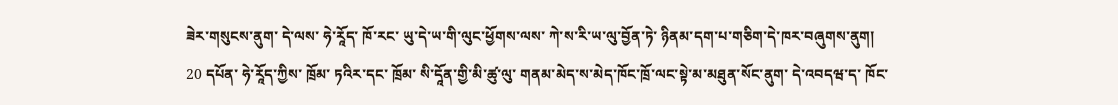ཟེར་གསུངས་ནུག་ དེ་ལས་ ཧེ་རཱོད་ ཁོ་རང་ ཡུ་དེ་ཡ་གི་ལུང་ཕྱོགས་ལས་ ཀེ་ས་རི་ཡ་ལུ་བྱོན་ཏེ་ ཉིནམ་དག་པ་གཅིག་དེ་ཁར་བཞུགས་ནུག། 20 དཔོན་ ཧེ་རཱོད་ཀྱིས་ ཁྲོམ་ ཏའིར་དང་ ཁྲོམ་ སི་དཱོན་གྱི་མི་ཚུ་ལུ་ གནམ་མེད་ས་མེད་ཁོང་ཁྲོ་ལང་སྟེ་མ་མཐུན་སོང་ནུག་ དེ་འབདཝ་ད་ ཁོང་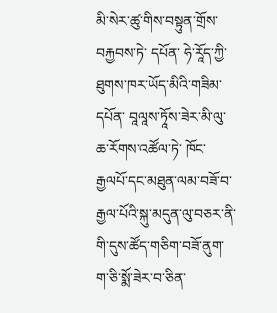མི་སེར་ཚུ་གིས་བསྟུན་གྲོས་བརྐྱབས་ཏེ་ དཔོན་ ཧེ་རཱོད་ཀྱི་ཐུགས་ཁར་ཡོད་མིའི་གཟིམ་དཔོན་ བཱལཱས་ཏཱོས་ཟེར་མི་ལུ་ཆ་རོགས་འཚོལ་ཏེ་ ཁོང་རྒྱལཔོ་དང་མཐུན་ལམ་བཟོ་བ་ རྒྱལ་པོའི་སྐུ་མདུན་ལུ་བཅར་ནི་གི་དུས་ཚོད་གཅིག་བཟོ་ནུག་ ག་ཅི་སྨོ་ཟེར་བ་ཅིན་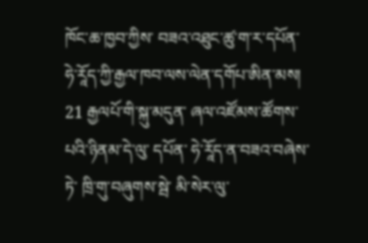ཁོང་ཆ་ཁྱབ་ཀྱིས་ བཟའ་འཐུང་ཚུ་ག་ར་དཔོན་ ཧེ་རཱོད་ཀྱི་རྒྱལ་ཁབ་ལས་ལེན་དགོཔ་ཨིན་མས། 21 རྒྱལཔོ་གི་སྐུ་མདུན་ ཞལ་འཛོམས་ཚོགས་པའི་ཉིནམ་དེ་ལུ་ དཔོན་ ཧེ་རཱོད་ན་བཟའ་བཞེས་ཏེ་ ཁྲི་གུ་བཞུགས་སྦེ་ མི་སེར་ལུ་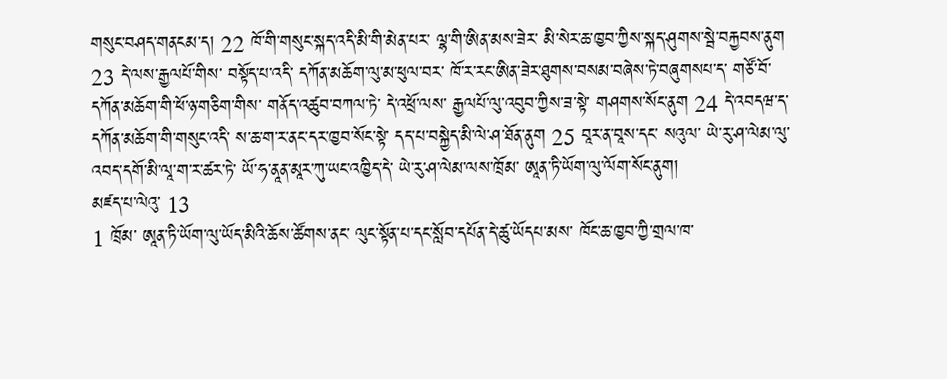གསུང་བཤད་གནངམ་ད། 22 ཁོ་གི་གསུང་སྐད་འདི་མི་གི་མེན་པར་ ལྷ་གི་ཨིན་མས་ཟེར་ མི་སེར་ཆ་ཁྱབ་ཀྱིས་སྐད་ཤུགས་སྦེ་བརྐྱབས་ནུག 23 དེ་ལས་རྒྱལཔོ་གིས་ བསྟོད་པ་འདི་ དཀོན་མཆོག་ལུ་མ་ཕུལ་བར་ ཁོ་ར་རང་ཨིན་ཟེར་ཐུགས་བསམ་བཞེས་ཏེ་བཞུགསཔ་ད་ གཙོ་བོ་དཀོན་མཆོག་གི་ཕོ་ཉ་གཅིག་གིས་ གནོད་འཚུབ་བཀལ་ཏེ་ དེ་འཕྲོ་ལས་ རྒྱལཔོ་ལུ་འབུབ་ཀྱིས་ཟ་སྟེ་ གཤགས་སོང་ནུག 24 དེ་འབདཝ་ད་ དཀོན་མཆོག་གི་གསུང་འདི་ ས་ཆ་ག་ར་ནང་དར་ཁྱབ་སོང་སྟེ་ དད་པ་བསྐྱེད་མི་ལེ་ཤ་ཐོན་ནུག 25 བཱར་ན་བཱས་དང་ སའུལ་ ཡེ་རུ་ཤ་ལེམ་ལུ་འབད་དགོ་མི་ལཱ་ག་ར་ཚར་ཏེ་ ཡོ་ཧ་ནཱན་མཱར་ཀུ་ཡང་འཁྱིད་དེ་ ཡེ་རུ་ཤ་ལེམ་ལས་ཁྲོམ་ ཨཱན་ཏི་ཡོག་ལུ་ལོག་སོང་ནུག།
མཛད་པ་ལེའུ་ 13
1 ཁྲོམ་ ཨཱན་ཏི་ཡོག་ལུ་ཡོད་མིའི་ཆོས་ཚོགས་ནང་ ལུང་སྟོན་པ་དང་སློབ་དཔོན་དེ་ཚུ་ཡོདཔ་མས་ ཁོང་ཆ་ཁྱབ་ཀྱི་གྲལ་ཁ་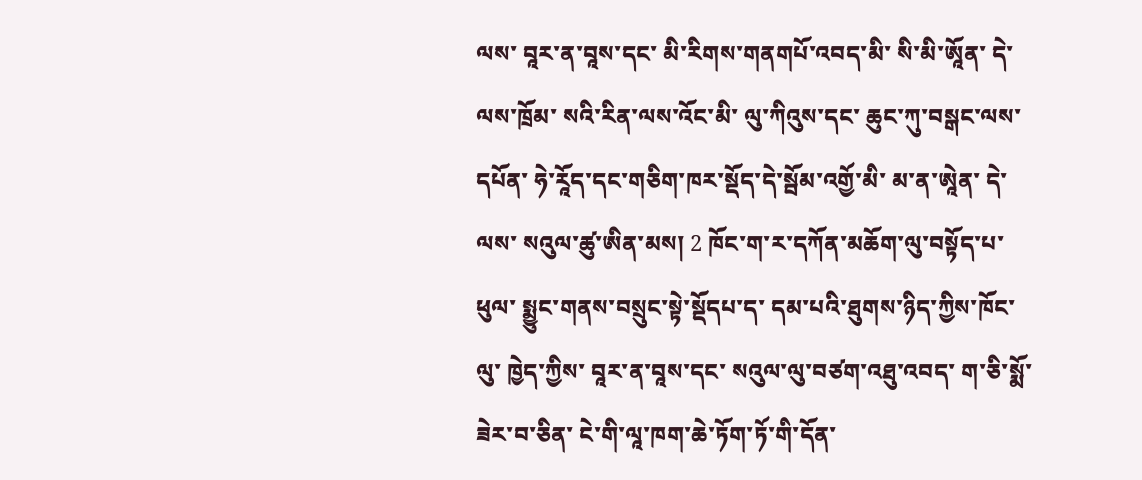ལས་ བཱར་ན་བཱས་དང་ མི་རིགས་གནགཔོ་འབད་མི་ སི་མི་ཨཱོན་ དེ་ལས་ཁྲོམ་ སའི་རིན་ལས་འོང་མི་ ལུ་ཀིའུས་དང་ ཆུང་ཀུ་བསྒང་ལས་དཔོན་ ཧེ་རཱོད་དང་གཅིག་ཁར་སྡོད་དེ་སྦོམ་འགྱོ་མི་ མ་ན་ཨཱེན་ དེ་ལས་ སའུལ་ཚུ་ཨིན་མས། 2 ཁོང་ག་ར་དཀོན་མཆོག་ལུ་བསྟོད་པ་ཕུལ་ སྨྱུང་གནས་བསྲུང་སྟེ་སྡོདཔ་ད་ དམ་པའི་ཐུགས་ཉིད་ཀྱིས་ཁོང་ལུ་ ཁྱེད་ཀྱིས་ བཱར་ན་བཱས་དང་ སའུལ་ལུ་བཙག་འཐུ་འབད་ ག་ཅི་སྨོ་ཟེར་བ་ཅིན་ ངེ་གི་ལཱ་ཁག་ཆེ་ཏོག་ཏོ་གི་དོན་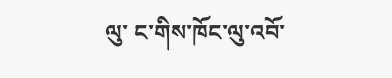ལུ་ ང་གིས་ཁོང་ལུ་འབོ་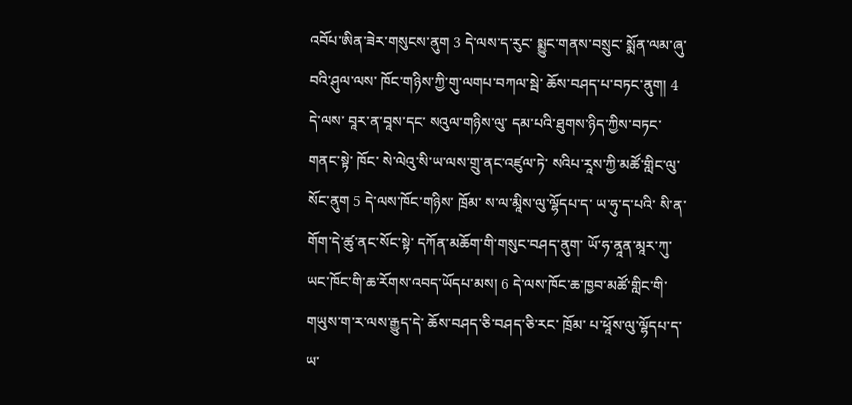འབོཔ་ཨིན་ཟེར་གསུངས་ནུག 3 དེ་ལས་ད་རུང་ སྨྱུང་གནས་བསྲུང་ སྨོན་ལམ་ཞུ་བའི་ཤུལ་ལས་ ཁོང་གཉིས་ཀྱི་གུ་ལགཔ་བཀལ་སྦེ་ ཆོས་བཤད་པ་བཏང་ནུག། 4 དེ་ལས་ བཱར་ན་བཱས་དང་ སའུལ་གཉིས་ལུ་ དམ་པའི་ཐུགས་ཉིད་ཀྱིས་བཏང་གནང་སྟེ་ ཁོང་ སེ་ལེའུ་སི་ཡ་ལས་གྲུ་ནང་འཛུལ་ཏེ་ སའིཔ་རཱས་ཀྱི་མཚོ་གླིང་ལུ་སོང་ནུག 5 དེ་ལས་ཁོང་གཉིས་ ཁྲོམ་ ས་ལ་མཱིས་ལུ་ལྷོདཔ་ད་ ཡ་ཧུ་ད་པའི་ སི་ན་གོག་དེ་ཚུ་ནང་སོང་སྟེ་ དཀོན་མཆོག་གི་གསུང་བཤད་ནུག་ ཡོ་ཧ་ནཱན་མཱར་ཀུ་ ཡང་ཁོང་གི་ཆ་རོགས་འབད་ཡོདཔ་མས། 6 དེ་ལས་ཁོང་ཆ་ཁྱབ་མཚོ་གླིང་གི་གཡུས་ག་ར་ལས་རྒྱུད་དེ་ ཆོས་བཤད་ཅི་བཤད་ཅི་རང་ ཁྲོམ་ པ་ཕཱོས་ལུ་ལྷོདཔ་ད་ ཡ་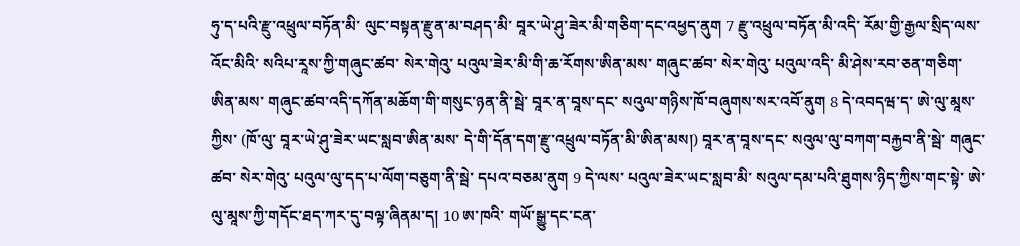ཧུ་ད་པའི་རྫུ་འཕྲུལ་བཏོན་མི་ ལུང་བསྟན་རྫུན་མ་བཤད་མི་ བཱར་ཡེ་ཤུ་ཟེར་མི་གཅིག་དང་འཕྱད་ནུག 7 རྫུ་འཕྲུལ་བཏོན་མི་འདི་ རོམ་གྱི་རྒྱལ་སྲིད་ལས་འོང་མིའི་ སའིཔ་རཱས་ཀྱི་གཞུང་ཚབ་ སེར་གེའུ་ པའུལ་ཟེར་མི་གི་ཆ་རོགས་ཨིན་མས་ གཞུང་ཚབ་ སེར་གེའུ་ པའུལ་འདི་ མི་ཤེས་རབ་ཅན་གཅིག་ཨིན་མས་ གཞུང་ཚབ་འདི་དཀོན་མཆོག་གི་གསུང་ཉན་ནི་སྦེ་ བཱར་ན་བཱས་དང་ སའུལ་གཉིས་ཁོ་བཞུགས་སར་འབོ་ནུག 8 དེ་འབདཝ་ད་ ཨེ་ལུ་མཱས་ཀྱིས་ (ཁོ་ལུ་ བཱར་ཡེ་ཤུ་ཟེར་ཡང་སླབ་ཨིན་མས་ དེ་གི་དོན་དག་རྫུ་འཕྲུལ་བཏོན་མི་ཨིན་མས།) བཱར་ན་བཱས་དང་ སའུལ་ལུ་བཀག་བརྐྱབ་ནི་སྦེ་ གཞུང་ཚབ་ སེར་གེའུ་ པའུལ་ལུ་དད་པ་ལོག་བཅུག་ནི་སྦེ་ དཔའ་བཅམ་ནུག 9 དེ་ལས་ པའུལ་ཟེར་ཡང་སླབ་མི་ སའུལ་དམ་པའི་ཐུགས་ཉིད་ཀྱིས་གང་སྟེ་ ཨེ་ལུ་མཱས་ཀྱི་གདོང་ཐད་ཀར་དུ་བལྟ་ཞིནམ་ད། 10 ཨ་ཁའི་ གཡོ་སྒྱུ་དང་ངན་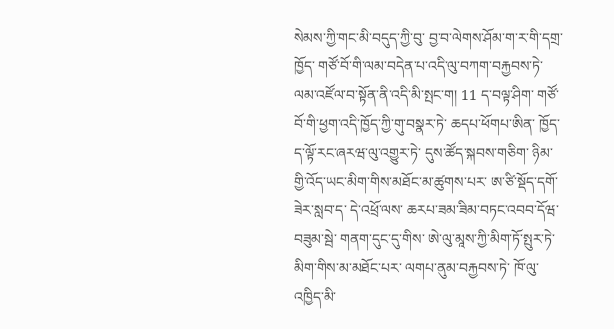སེམས་ཀྱི་གང་མི་བདུད་ཀྱི་བུ་ བྱ་བ་ལེགས་ཤོམ་ག་ར་གི་དགྲ་ཁྱོད་ གཙོ་བོ་གི་ལམ་བདེན་པ་འདི་ལུ་བཀག་བརྐྱབས་ཏེ་ ལམ་འཛོལ་བ་སྟོན་ནི་འདི་མི་སྤང་ག། 11 ད་བལྟ་ཤིག་ གཙོ་བོ་གི་ཕྱག་འདི་ཁྱོད་ཀྱི་གུ་བསྣར་ཏེ་ ཆདཔ་ཕོགཔ་ཨིན་ ཁྱོད་ད་ལྟོ་རང་ཞརཝ་ལུ་འགྱུར་ཏེ་ དུས་ཚོད་སྐབས་གཅིག་ ཉིམ་གྱི་འོད་ཡང་མིག་གིས་མཐོང་མ་ཚུགས་པར་ ཨ་ཙི་སྡོད་དགོ་ཟེར་སླབ་ད་ དེ་འཕྲོ་ལས་ ཆརཔ་ཟམ་ཟིམ་བཏང་འབབ་དོཝ་བཟུམ་སྦེ་ གནག་དུང་དུ་གིས་ ཨེ་ལུ་མཱས་ཀྱི་མིག་ཏོ་སྤུར་ཏེ་ མིག་གིས་མ་མཐོང་པར་ ལགཔ་ནུམ་བརྐྱབས་ཏེ་ ཁོ་ལུ་འཁྱིད་མི་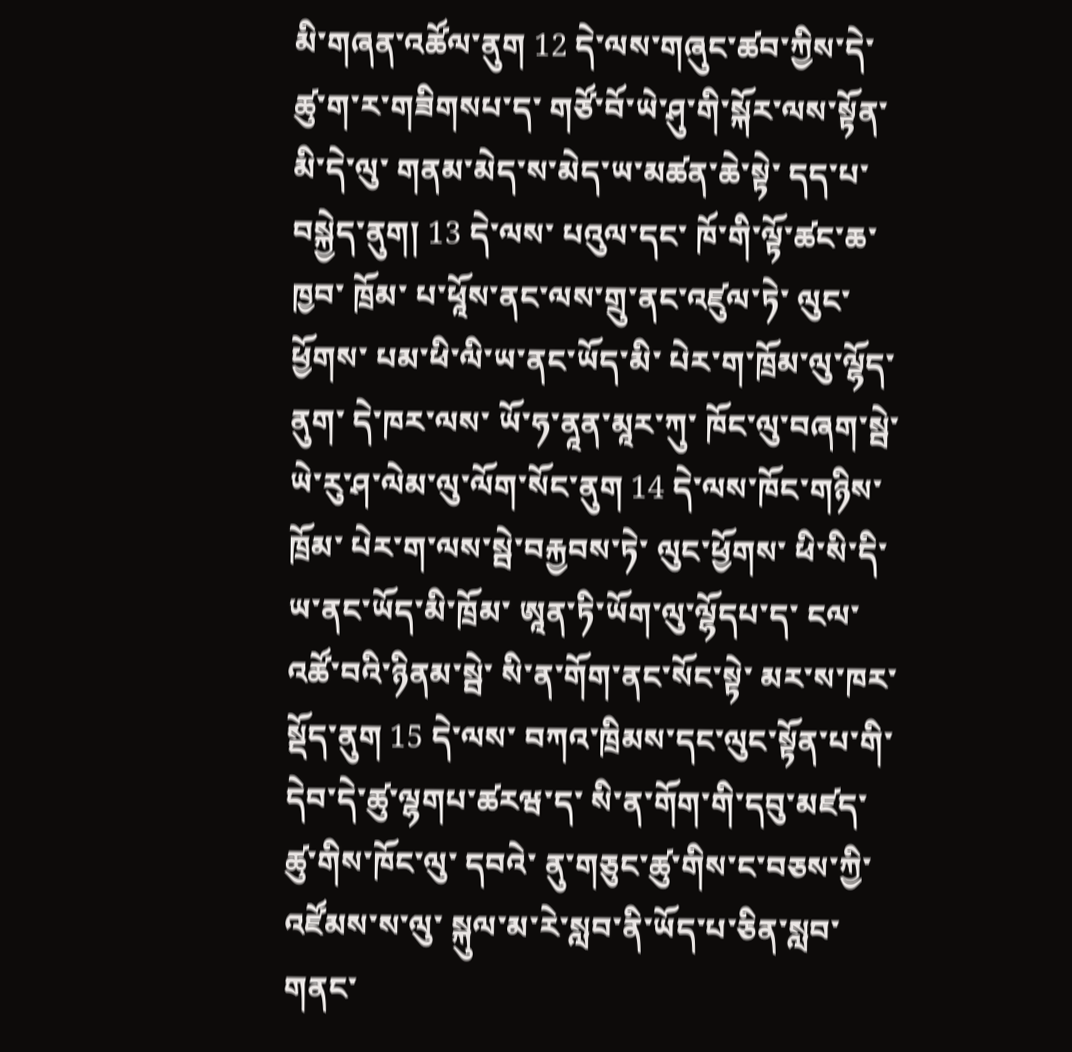མི་གཞན་འཚོལ་ནུག 12 དེ་ལས་གཞུང་ཚབ་ཀྱིས་དེ་ཚུ་ག་ར་གཟིགསཔ་ད་ གཙོ་བོ་ཡེ་ཤུ་གི་སྐོར་ལས་སྟོན་མི་དེ་ལུ་ གནམ་མེད་ས་མེད་ཡ་མཚན་ཆེ་སྟེ་ དད་པ་བསྐྱེད་ནུག། 13 དེ་ལས་ པའུལ་དང་ ཁོ་གི་ལྟོ་ཚང་ཆ་ཁྱབ་ ཁྲོམ་ པ་ཕཱོས་ནང་ལས་གྲུ་ནང་འཛུལ་ཏེ་ ལུང་ཕྱོགས་ པམ་ཕི་ལི་ཡ་ནང་ཡོད་མི་ པེར་ག་ཁྲོམ་ལུ་ལྷོད་ནུག་ དེ་ཁར་ལས་ ཡོ་ཧ་ནཱན་མཱར་ཀུ་ ཁོང་ལུ་བཞག་སྦེ་ ཡེ་རུ་ཤ་ལེམ་ལུ་ལོག་སོང་ནུག 14 དེ་ལས་ཁོང་གཉིས་ཁྲོམ་ པེར་ག་ལས་སྦེ་བརྐྱབས་ཏེ་ ལུང་ཕྱོགས་ ཕི་སི་དི་ཡ་ནང་ཡོད་མི་ཁྲོམ་ ཨཱན་ཏི་ཡོག་ལུ་ལྷོདཔ་ད་ ངལ་འཚོ་བའི་ཉིནམ་སྦེ་ སི་ན་གོག་ནང་སོང་སྟེ་ མར་ས་ཁར་སྡོད་ནུག 15 དེ་ལས་ བཀའ་ཁྲིམས་དང་ལུང་སྟོན་པ་གི་དེབ་དེ་ཚུ་ལྷགཔ་ཚརཝ་ད་ སི་ན་གོག་གི་དབུ་མཛད་ཚུ་གིས་ཁོང་ལུ་ དབའེ་ ནུ་གཅུང་ཚུ་གིས་ང་བཅས་ཀྱི་འཛོམས་ས་ལུ་ སྐུལ་མ་རེ་སླབ་ནི་ཡོད་པ་ཅིན་སླབ་གནང་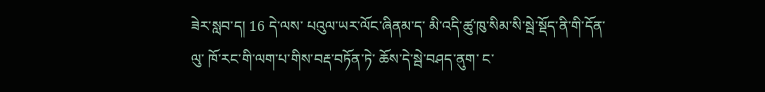ཟེར་སླབ་ད། 16 དེ་ལས་ པའུལ་ཡར་ལོང་ཞིནམ་ད་ མི་འདི་ཚུ་ཁུ་སིམ་སི་སྦེ་སྡོད་ནི་གི་དོན་ལུ་ ཁོ་རང་གི་ལག་པ་གིས་བརྡ་བཏོན་ཏེ་ ཆོས་དེ་སྦེ་བཤད་ནུག་ ང་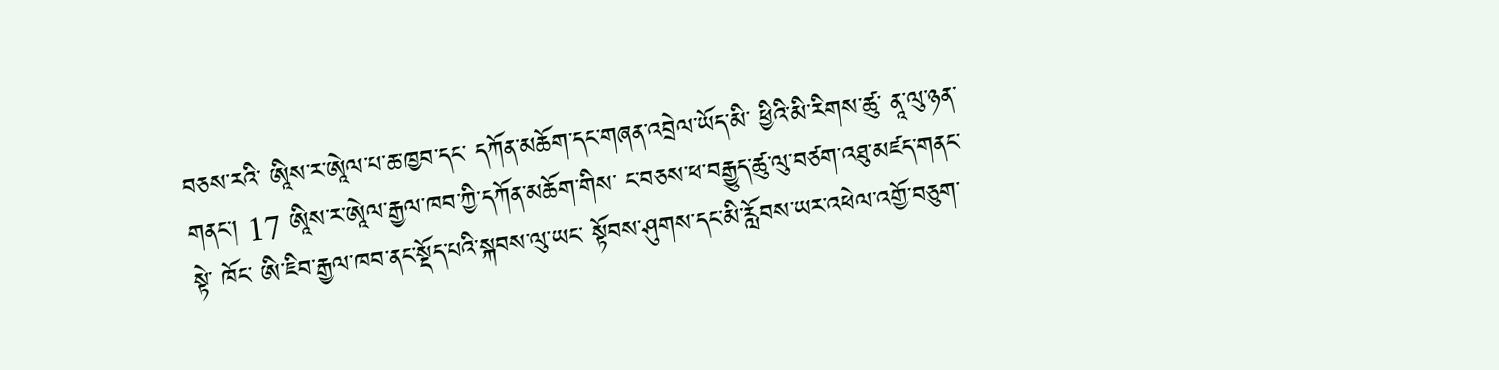བཅས་རའི་ ཨཱིས་ར་ཨཱེལ་པ་ཆ་ཁྱབ་དང་ དཀོན་མཆོག་དང་གཞན་འབྲེལ་ཡོད་མི་ ཕྱིའི་མི་རིགས་ཚུ་ ནཱ་ལུ་ཉན་གནང་། 17 ཨཱིས་ར་ཨཱེལ་རྒྱལ་ཁབ་ཀྱི་དཀོན་མཆོག་གིས་ ང་བཅས་ཕ་བརྒྱུད་ཚུ་ལུ་བཙག་འཐུ་མཛད་གནང་སྟེ་ ཁོང་ ཨི་ཇིབ་རྒྱལ་ཁབ་ནང་སྡོད་པའི་སྐབས་ལུ་ཡང་ སྟོབས་ཤུགས་དང་མི་རློབས་ཡར་འཕེལ་འགྱོ་བཅུག་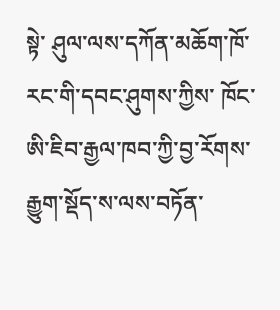སྟེ་ ཤུལ་ལས་དཀོན་མཆོག་ཁོ་རང་གི་དབང་ཤུགས་ཀྱིས་ ཁོང་ ཨི་ཇིབ་རྒྱལ་ཁབ་ཀྱི་བྱ་རོགས་རྒྱུག་སྡོད་ས་ལས་བཏོན་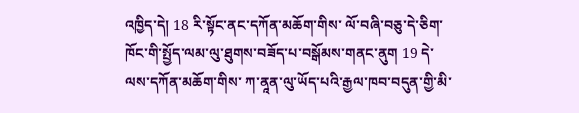འཁྱིད་དེ། 18 རི་སྟོང་ནང་དཀོན་མཆོག་གིས་ ལོ་བཞི་བཅུ་དེ་ཅིག་ ཁོང་གི་སྤྱོད་ལམ་ལུ་ཐུགས་བཟོད་པ་བསྒོམས་གནང་ནུག 19 དེ་ལས་དཀོན་མཆོག་གིས་ ཀ་ནཱན་ལུ་ཡོད་པའི་རྒྱལ་ཁབ་བདུན་གྱི་མི་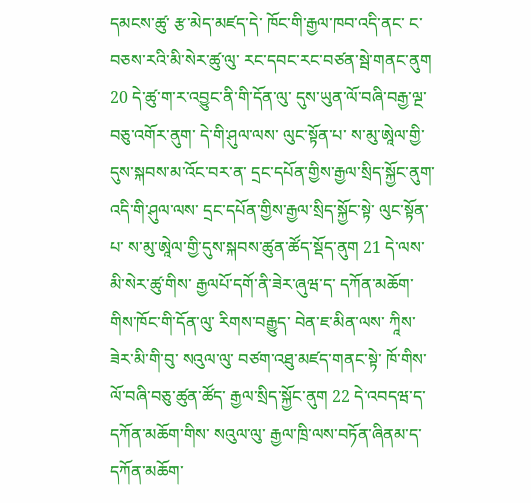དམངས་ཚུ་ རྩ་མེད་མཛད་དེ་ ཁོང་གི་རྒྱལ་ཁབ་འདི་ནང་ ང་བཅས་རའི་མི་སེར་ཚུ་ལུ་ རང་དབང་རང་བཙན་སྦེ་གནང་ནུག 20 དེ་ཚུ་ག་ར་འབྱུང་ནི་གི་དོན་ལུ་ དུས་ཡུན་ལོ་བཞི་བརྒྱ་ལྔ་བཅུ་འགོར་ནུག་ དེ་གི་ཤུལ་ལས་ ལུང་སྟོན་པ་ ས་མུ་ཨཱེལ་གྱི་དུས་སྐབས་མ་འོང་བར་ན་ དྲང་དཔོན་གྱིས་རྒྱལ་སྲིད་སྐྱོང་ནུག་ འདི་གི་ཤུལ་ལས་ དྲང་དཔོན་གྱིས་རྒྱལ་སྲིད་སྐྱོང་སྟེ་ ལུང་སྟོན་པ་ ས་མུ་ཨཱེལ་གྱི་དུས་སྐབས་ཚུན་ཚོད་སྡོད་ནུག 21 དེ་ལས་མི་སེར་ཚུ་གིས་ རྒྱལཔོ་དགོ་ནི་ཟེར་ཞུཝ་ད་ དཀོན་མཆོག་གིས་ཁོང་གི་དོན་ལུ་ རིགས་བརྒྱུད་ བེན་ཇ་མིན་ལས་ ཀཱིས་ཟེར་མི་གི་བུ་ སའུལ་ལུ་ བཙག་འཐུ་མཛད་གནང་སྟེ་ ཁོ་གིས་ལོ་བཞི་བཅུ་ཚུན་ཚོད་ རྒྱལ་སྲིད་སྐྱོང་ནུག 22 དེ་འབདཝ་ད་ དཀོན་མཆོག་གིས་ སའུལ་ལུ་ རྒྱལ་ཁྲི་ལས་བཏོན་ཞིནམ་ད་ དཀོན་མཆོག་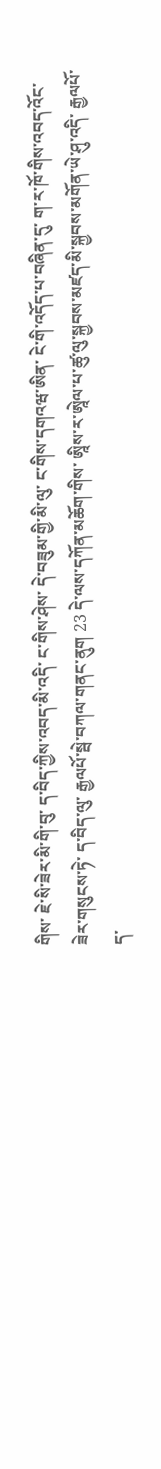གིས་ ཇེ་སི་ཟེར་མི་གི་བུ་ ད་བིད་ཀྱིས་འབད་མི་འདི་ ང་གིས་ཤེས་ དེ་བཟུམ་གྱི་མི་ལུ་ ང་གིས་དགའཝ་ཨིན་ ངེ་གི་འདོད་པ་བཞིན་དུ་ ག་ར་ཁོ་གིས་འབད་འོང་ཟེར་གསུངས་ཏེ་ ད་བིད་ལུ་ རྒྱལཔོ་སྦེ་བཀལ་གནང་ནུག 23 དེ་ལས་དཀོན་མཆོག་གིས་ ཨཱིས་ར་ཨཱེལ་པ་ཚུ་ལུ་སྐྱབས་མཛད་མི་སྐྱབས་མགོན་ཡེ་ཤུ་འདི་ རྒྱལཔོ་ ད་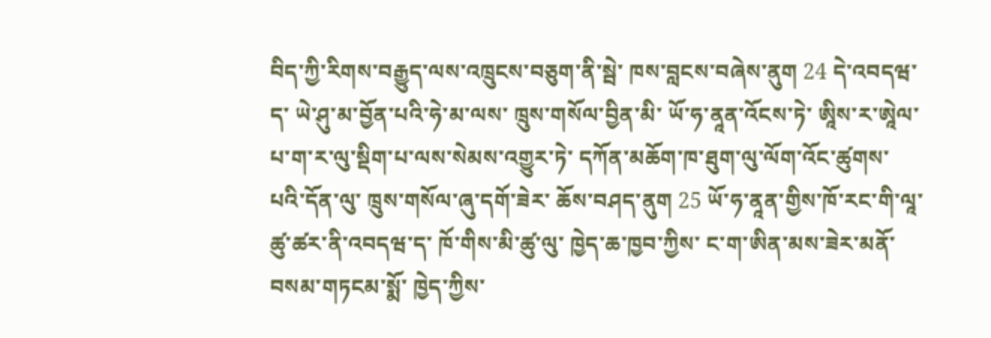བིད་ཀྱི་རིགས་བརྒྱུད་ལས་འཁྲུངས་བཅུག་ནི་སྦེ་ ཁས་བླངས་བཞེས་ནུག 24 དེ་འབདཝ་ད་ ཡེ་ཤུ་མ་བྱོན་པའི་ཧེ་མ་ལས་ ཁྲུས་གསོལ་བྱིན་མི་ ཡོ་ཧ་ནཱན་འོངས་ཏེ་ ཨཱིས་ར་ཨཱེལ་པ་ག་ར་ལུ་སྡིག་པ་ལས་སེམས་འགྱུར་ཏེ་ དཀོན་མཆོག་ཁ་ཐུག་ལུ་ལོག་འོང་ཚུགས་པའི་དོན་ལུ་ ཁྲུས་གསོལ་ཞུ་དགོ་ཟེར་ ཆོས་བཤད་ནུག 25 ཡོ་ཧ་ནཱན་གྱིས་ཁོ་རང་གི་ལཱ་ཚུ་ཚར་ནི་འབདཝ་ད་ ཁོ་གིས་མི་ཚུ་ལུ་ ཁྱེད་ཆ་ཁྱབ་ཀྱིས་ ང་ག་ཨིན་མས་ཟེར་མནོ་བསམ་གཏངམ་སྨོ་ ཁྱེད་ཀྱིས་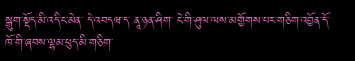སྒུག་སྡོད་མི་འདི་ང་མེན་ དེ་འབདཝ་ད་ ནཱ་ཉན་ཤིག་ ངེ་གི་ཤུལ་ལས་མགྱོགས་པར་གཅིག་འབྱོན་དོ་ ཁོ་གི་ཞབས་ལྷམ་ཕུད་མི་གཅིག་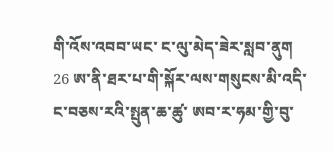གི་འོས་འབབ་ཡང་ ང་ལུ་མེད་ཟེར་སླབ་ནུག 26 ཨ་ནི་ཐར་པ་གི་སྐོར་ལས་གསུངས་མི་འདི་ ང་བཅས་རའི་སྤུན་ཆ་ཚུ་ ཨབ་ར་ཧམ་གྱི་བུ་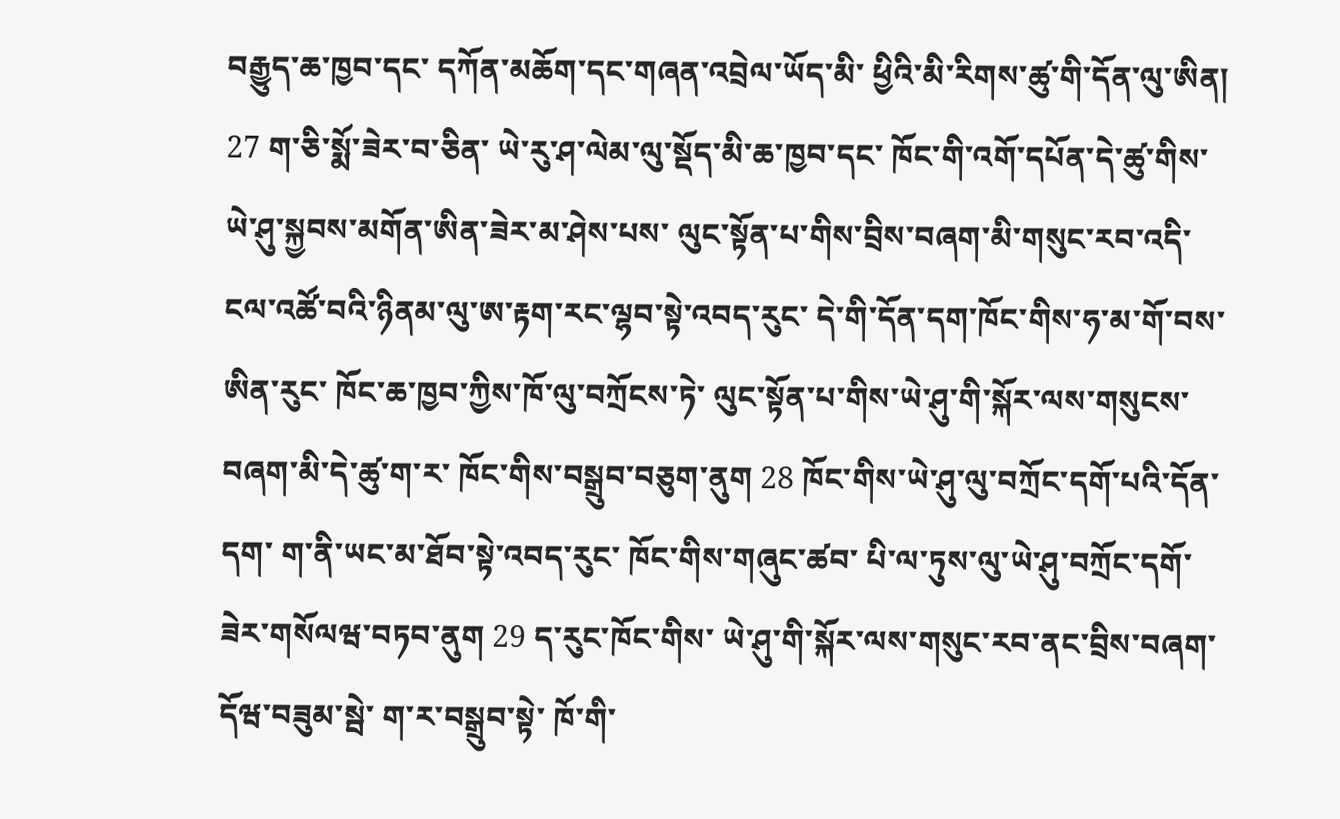བརྒྱུད་ཆ་ཁྱབ་དང་ དཀོན་མཆོག་དང་གཞན་འབྲེལ་ཡོད་མི་ ཕྱིའི་མི་རིགས་ཚུ་གི་དོན་ལུ་ཨིན། 27 ག་ཅི་སྨོ་ཟེར་བ་ཅིན་ ཡེ་རུ་ཤ་ལེམ་ལུ་སྡོད་མི་ཆ་ཁྱབ་དང་ ཁོང་གི་འགོ་དཔོན་དེ་ཚུ་གིས་ ཡེ་ཤུ་སྐྱབས་མགོན་ཨིན་ཟེར་མ་ཤེས་པས་ ལུང་སྟོན་པ་གིས་བྲིས་བཞག་མི་གསུང་རབ་འདི་ ངལ་འཚོ་བའི་ཉིནམ་ལུ་ཨ་རྟག་རང་ལྷབ་སྟེ་འབད་རུང་ དེ་གི་དོན་དག་ཁོང་གིས་ཧ་མ་གོ་བས་ ཨིན་རུང་ ཁོང་ཆ་ཁྱབ་ཀྱིས་ཁོ་ལུ་བཀྲོངས་ཏེ་ ལུང་སྟོན་པ་གིས་ཡེ་ཤུ་གི་སྐོར་ལས་གསུངས་བཞག་མི་དེ་ཚུ་ག་ར་ ཁོང་གིས་བསྒྲུབ་བཅུག་ནུག 28 ཁོང་གིས་ཡེ་ཤུ་ལུ་བཀྲོང་དགོ་པའི་དོན་དག་ ག་ནི་ཡང་མ་ཐོབ་སྟེ་འབད་རུང་ ཁོང་གིས་གཞུང་ཚབ་ པི་ལ་ཏུས་ལུ་ཡེ་ཤུ་བཀྲོང་དགོ་ཟེར་གསོལཝ་བཏབ་ནུག 29 ད་རུང་ཁོང་གིས་ ཡེ་ཤུ་གི་སྐོར་ལས་གསུང་རབ་ནང་བྲིས་བཞག་དོཝ་བཟུམ་སྦེ་ ག་ར་བསྒྲུབ་སྟེ་ ཁོ་གི་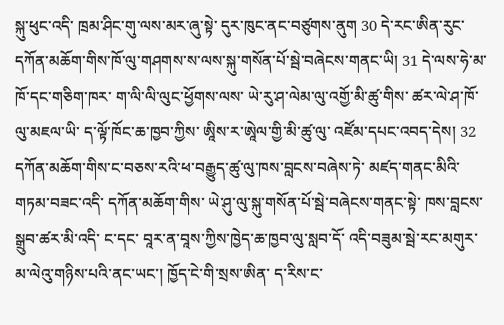སྐུ་ཕུང་འདི་ ཁྲམ་ཤིང་གུ་ལས་མར་ཞུ་སྟེ་ དུར་ཁུང་ནང་བཙུགས་ནུག 30 དེ་རང་ཨིན་རུང་ དཀོན་མཆོག་གིས་ཁོ་ལུ་གཤགས་ས་ལས་སྐུ་གསོན་པོ་སྦེ་བཞེངས་གནང་ཡི། 31 དེ་ལས་ཧེ་མ་ཁོ་དང་གཅིག་ཁར་ ག་ལི་ལི་ལུང་ཕྱོགས་ལས་ ཡེ་རུ་ཤ་ལེམ་ལུ་འགྱོ་མི་ཚུ་གིས་ ཚར་ལེ་ཤ་ཁོ་ལུ་མཇལ་ཡི་ ད་ལྟོ་ཁོང་ཆ་ཁྱབ་ཀྱིས་ ཨཱིས་ར་ཨཱེལ་གྱི་མི་ཚུ་ལུ་ འཛོམ་དཔང་འབད་དེས། 32 དཀོན་མཆོག་གིས་ང་བཅས་རའི་ཕ་བརྒྱུད་ཚུ་ལུ་ཁས་བླངས་བཞེས་ཏེ་ མཛད་གནང་མིའི་གཏམ་བཟང་འདི་ དཀོན་མཆོག་གིས་ ཡེ་ཤུ་ལུ་སྐུ་གསོན་པོ་སྦེ་བཞེངས་གནང་སྟེ་ ཁས་བླངས་སྒྲུབ་ཚར་མི་འདི་ ང་དང་ བཱར་ན་བཱས་ཀྱིས་ཁྱེད་ཆ་ཁྱབ་ལུ་སླབ་དོ་ འདི་བཟུམ་སྦེ་རང་མགུར་མ་ལེའུ་གཉིས་པའི་ནང་ཡང་། ཁྱོད་ངེ་གི་སྲས་ཨིན་ ད་རིས་ང་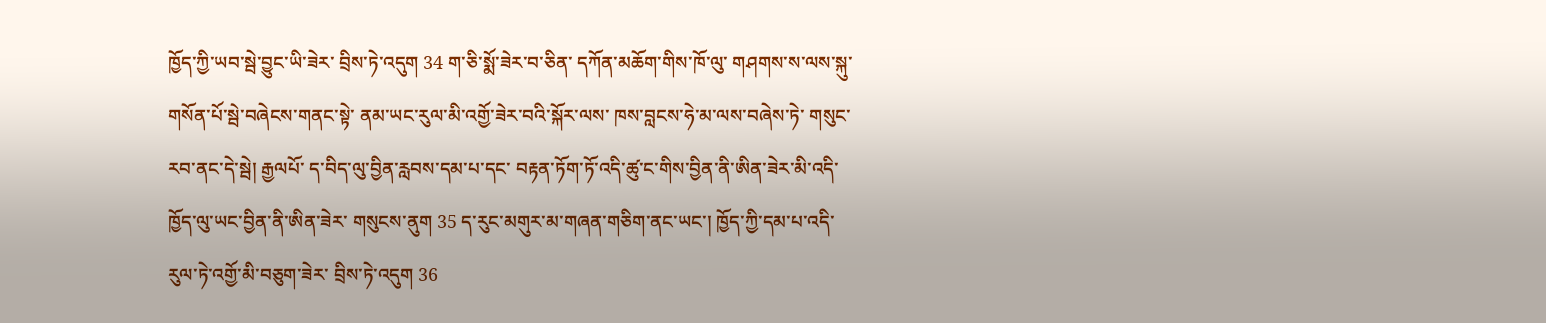ཁྱོད་ཀྱི་ཡབ་སྦེ་བྱུང་ཡི་ཟེར་ བྲིས་ཏེ་འདུག 34 ག་ཅི་སྨོ་ཟེར་བ་ཅིན་ དཀོན་མཆོག་གིས་ཁོ་ལུ་ གཤགས་ས་ལས་སྐུ་གསོན་པོ་སྦེ་བཞེངས་གནང་སྟེ་ ནམ་ཡང་རུལ་མི་འགྱོ་ཟེར་བའི་སྐོར་ལས་ ཁས་བླངས་ཧེ་མ་ལས་བཞེས་ཏེ་ གསུང་རབ་ནང་དེ་སྦེ། རྒྱལཔོ་ ད་བིད་ལུ་བྱིན་རླབས་དམ་པ་དང་ བརྟན་ཏོག་ཏོ་འདི་ཚུ་ང་གིས་བྱིན་ནི་ཨིན་ཟེར་མི་འདི་ ཁྱོད་ལུ་ཡང་བྱིན་ནི་ཨིན་ཟེར་ གསུངས་ནུག 35 ད་རུང་མགུར་མ་གཞན་གཅིག་ནང་ཡང་། ཁྱོད་ཀྱི་དམ་པ་འདི་རུལ་ཏེ་འགྱོ་མི་བཅུག་ཟེར་ བྲིས་ཏེ་འདུག 36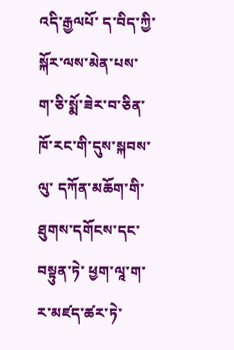འདི་རྒྱལཔོ་ ད་བིད་ཀྱི་སྐོར་ལས་མེན་པས་ ག་ཅི་སྨོ་ཟེར་བ་ཅིན་ ཁོ་རང་གི་དུས་སྐབས་ལུ་ དཀོན་མཆོག་གི་ཐུགས་དགོངས་དང་བསྟུན་ཏེ་ ཕྱག་ལཱ་ག་ར་མཛད་ཚར་ཏེ་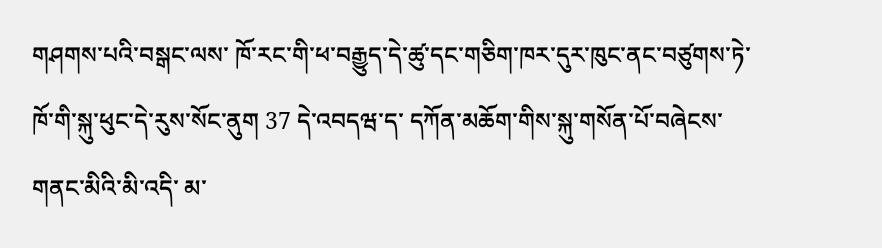གཤགས་པའི་བསྒང་ལས་ ཁོ་རང་གི་ཕ་བརྒྱུད་དེ་ཚུ་དང་གཅིག་ཁར་དུར་ཁུང་ནང་བཙུགས་ཏེ་ ཁོ་གི་སྐུ་ཕུང་དེ་རུས་སོང་ནུག 37 དེ་འབདཝ་ད་ དཀོན་མཆོག་གིས་སྐུ་གསོན་པོ་བཞེངས་གནང་མིའི་མི་འདི་ མ་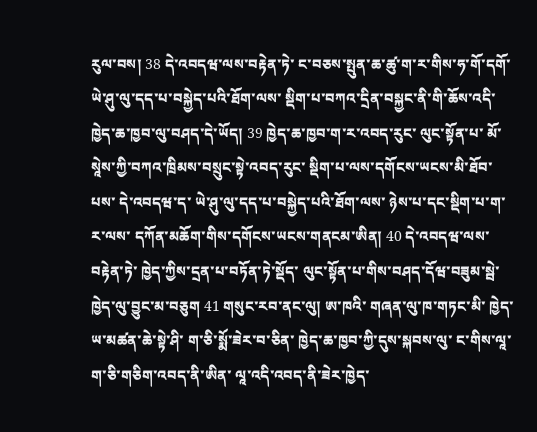རུལ་བས། 38 དེ་འབདཝ་ལས་བརྟེན་ཏེ་ ང་བཅས་སྤུན་ཆ་ཚུ་ག་ར་གིས་ཧ་གོ་དགོ་ ཡེ་ཤུ་ལུ་དད་པ་བསྐྱེད་པའི་ཐོག་ལས་ སྡིག་པ་བཀའ་དྲིན་བསྐྱང་ནི་གི་ཆོས་འདི་ ཁྱེད་ཆ་ཁྱབ་ལུ་བཤད་དེ་ཡོད། 39 ཁྱེད་ཆ་ཁྱབ་ག་ར་འབད་རུང་ ལུང་སྟོན་པ་ མོ་སཱེས་ཀྱི་བཀའ་ཁྲིམས་བསྲུང་སྟེ་འབད་རུང་ སྡིག་པ་ལས་དགོངས་ཡངས་མི་ཐོབ་པས་ དེ་འབདཝ་ད་ ཡེ་ཤུ་ལུ་དད་པ་བསྐྱེད་པའི་ཐོག་ལས་ ཉེས་པ་དང་སྡིག་པ་ག་ར་ལས་ དཀོན་མཆོག་གིས་དགོངས་ཡངས་གནངམ་ཨིན། 40 དེ་འབདཝ་ལས་བརྟེན་ཏེ་ ཁྱེད་ཀྱིས་དྲན་པ་བཏོན་ཏེ་སྡོད་ ལུང་སྟོན་པ་གིས་བཤད་དོཝ་བཟུམ་སྦེ་ ཁྱེད་ལུ་བྱུང་མ་བཅུག 41 གསུང་རབ་ནང་ལུ། ཨ་ཁའི་ གཞན་ལུ་ཁ་གཏང་མི་ ཁྱེད་ཡ་མཚན་ཆེ་སྟེ་ཤི་ ག་ཅི་སྨོ་ཟེར་བ་ཅིན་ ཁྱེད་ཆ་ཁྱབ་ཀྱི་དུས་སྐབས་ལུ་ ང་གིས་ལཱ་ག་ཅི་གཅིག་འབད་ནི་ཨིན་ ལཱ་འདི་འབད་ནི་ཟེར་ཁྱེད་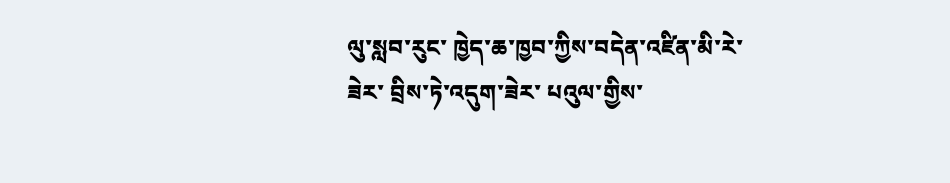ལུ་སླབ་རུང་ ཁྱེད་ཆ་ཁྱབ་ཀྱིས་བདེན་འཛིན་མི་རེ་ཟེར་ བྲིས་ཏེ་འདུག་ཟེར་ པའུལ་གྱིས་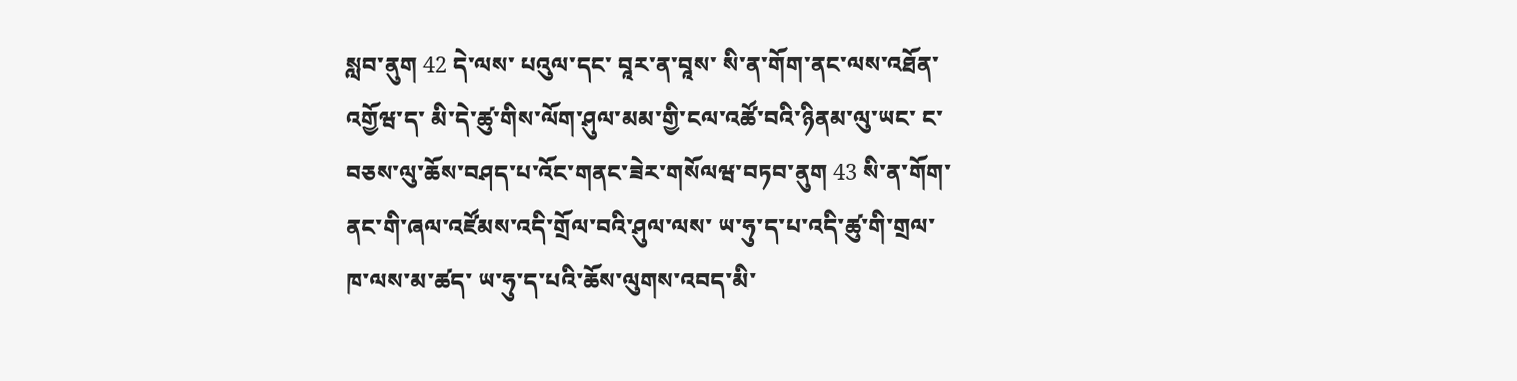སླབ་ནུག 42 དེ་ལས་ པའུལ་དང་ བཱར་ན་བཱས་ སི་ན་གོག་ནང་ལས་འཐོན་འགྱོཝ་ད་ མི་དེ་ཚུ་གིས་ལོག་ཤུལ་མམ་གྱི་ངལ་འཚོ་བའི་ཉིནམ་ལུ་ཡང་ ང་བཅས་ལུ་ཆོས་བཤད་པ་འོང་གནང་ཟེར་གསོལཝ་བཏབ་ནུག 43 སི་ན་གོག་ནང་གི་ཞལ་འཛོམས་འདི་གྲོལ་བའི་ཤུལ་ལས་ ཡ་ཧུ་ད་པ་འདི་ཚུ་གི་གྲལ་ཁ་ལས་མ་ཚད་ ཡ་ཧུ་ད་པའི་ཆོས་ལུགས་འབད་མི་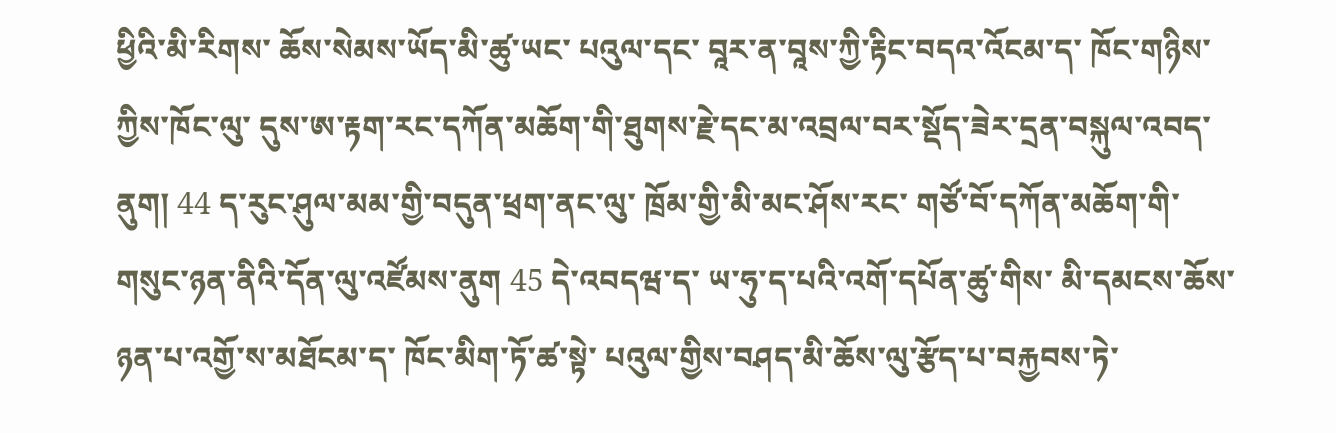ཕྱིའི་མི་རིགས་ ཆོས་སེམས་ཡོད་མི་ཚུ་ཡང་ པའུལ་དང་ བཱར་ན་བཱས་ཀྱི་རྟིང་བདའ་འོངམ་ད་ ཁོང་གཉིས་ཀྱིས་ཁོང་ལུ་ དུས་ཨ་རྟག་རང་དཀོན་མཆོག་གི་ཐུགས་རྗེ་དང་མ་འབྲལ་བར་སྡོད་ཟེར་དྲན་བསྐུལ་འབད་ནུག། 44 ད་རུང་ཤུལ་མམ་གྱི་བདུན་ཕྲག་ནང་ལུ་ ཁྲོམ་གྱི་མི་མང་ཤོས་རང་ གཙོ་བོ་དཀོན་མཆོག་གི་གསུང་ཉན་ནིའི་དོན་ལུ་འཛོམས་ནུག 45 དེ་འབདཝ་ད་ ཡ་ཧུ་ད་པའི་འགོ་དཔོན་ཚུ་གིས་ མི་དམངས་ཆོས་ཉན་པ་འགྱོ་ས་མཐོངམ་ད་ ཁོང་མིག་ཏོ་ཚ་སྟེ་ པའུལ་གྱིས་བཤད་མི་ཆོས་ལུ་རྩོད་པ་བརྐྱབས་ཏེ་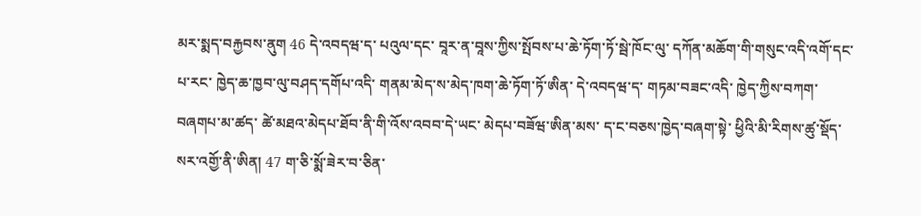མར་སྨད་བརྐྱབས་ནུག 46 དེ་འབདཝ་ད་ པའུལ་དང་ བཱར་ན་བཱས་ཀྱིས་སྤོབས་པ་ཆེ་ཏོག་ཏོ་སྦེ་ཁོང་ལུ་ དཀོན་མཆོག་གི་གསུང་འདི་འགོ་དང་པ་རང་ ཁྱེད་ཆ་ཁྱབ་ལུ་བཤད་དགོཔ་འདི་ གནམ་མེད་ས་མེད་ཁག་ཆེ་ཏོག་ཏོ་ཨིན་ དེ་འབདཝ་ད་ གཏམ་བཟང་འདི་ ཁྱེད་ཀྱིས་བཀག་བཞགཔ་མ་ཚད་ ཚེ་མཐའ་མེདཔ་ཐོབ་ནི་གི་འོས་འབབ་དེ་ཡང་ མེདཔ་བཟོཝ་ཨིན་མས་ ད་ང་བཅས་ཁྱེད་བཞག་སྟེ་ ཕྱིའི་མི་རིགས་ཚུ་སྡོད་སར་འགྱོ་ནི་ཨིན། 47 ག་ཅི་སྨོ་ཟེར་བ་ཅིན་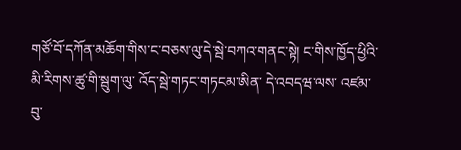གཙོ་བོ་དཀོན་མཆོག་གིས་ང་བཅས་ལུ་དེ་སྦེ་བཀའ་གནང་སྟེ། ང་གིས་ཁྱོད་ཕྱིའི་མི་རིགས་ཚུ་གི་སྦུག་ལུ་ འོད་སྦེ་གཏང་གཏངམ་ཨིན་ དེ་འབདཝ་ལས་ འཛམ་བུ་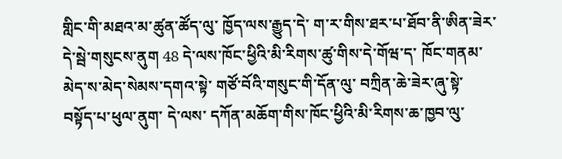གླིང་གི་མཐའ་མ་ཚུན་ཚོད་ལུ་ ཁྱོད་ལས་རྒྱུད་དེ་ ག་ར་གིས་ཐར་པ་ཐོབ་ནི་ཨིན་ཟེར་ དེ་སྦེ་གསུངས་ནུག 48 དེ་ལས་ཁོང་ཕྱིའི་མི་རིགས་ཚུ་གིས་དེ་གོཝ་ད་ ཁོང་གནམ་མེད་ས་མེད་སེམས་དགའ་སྟེ་ གཙོ་བོའི་གསུང་གི་དོན་ལུ་ བཀྲིན་ཆེ་ཟེར་ཞུ་སྟེ་ བསྟོད་པ་ཕུལ་ནུག་ དེ་ལས་ དཀོན་མཆོག་གིས་ཁོང་ཕྱིའི་མི་རིགས་ཆ་ཁྱབ་ལུ་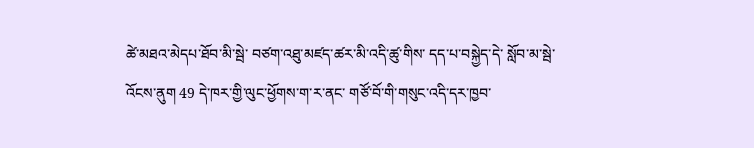ཚེ་མཐའ་མེདཔ་ཐོབ་མི་སྦེ་ བཙག་འཐུ་མཛད་ཚར་མི་འདི་ཚུ་གིས་ དད་པ་བསྐྱེད་དེ་ སློབ་མ་སྦེ་འོངས་ནུག 49 དེ་ཁར་གྱི་ལུང་ཕྱོགས་ག་ར་ནང་ གཙོ་བོ་གི་གསུང་འདི་དར་ཁྱབ་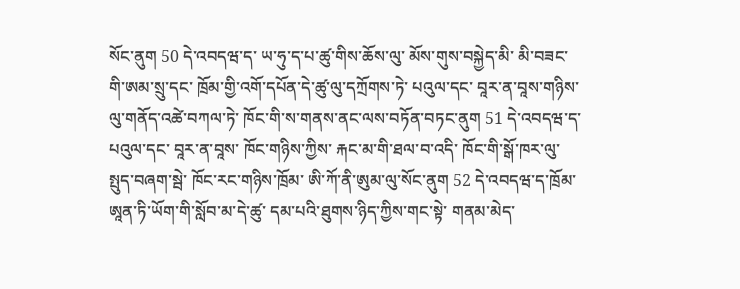སོང་ནུག 50 དེ་འབདཝ་ད་ ཡ་ཧུ་ད་པ་ཚུ་གིས་ཆོས་ལུ་ མོས་གུས་བསྐྱེད་མི་ མི་བཟང་གི་ཨམ་སྲུ་དང་ ཁྲོམ་གྱི་འགོ་དཔོན་དེ་ཚུ་ལུ་དཀྲོགས་ཏེ་ པའུལ་དང་ བཱར་ན་བཱས་གཉིས་ལུ་གནོད་འཚེ་བཀལ་ཏེ་ ཁོང་གི་ས་གནས་ནང་ལས་བཏོན་བཏང་ནུག 51 དེ་འབདཝ་ད་ པའུལ་དང་ བཱར་ན་བཱས་ ཁོང་གཉིས་ཀྱིས་ རྐང་མ་གི་ཐལ་བ་འདི་ ཁོང་གི་སྒོ་ཁར་ལུ་སྤུད་བཞག་སྦེ་ ཁོང་རང་གཉིས་ཁྲོམ་ ཨི་ཀོ་ནི་ཨུམ་ལུ་སོང་ནུག 52 དེ་འབདཝ་ད་ཁྲོམ་ ཨཱན་ཏི་ཡོག་གི་སློབ་མ་དེ་ཚུ་ དམ་པའི་ཐུགས་ཉིད་ཀྱིས་གང་སྟེ་ གནམ་མེད་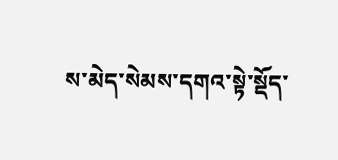ས་མེད་སེམས་དགའ་སྟེ་སྡོད་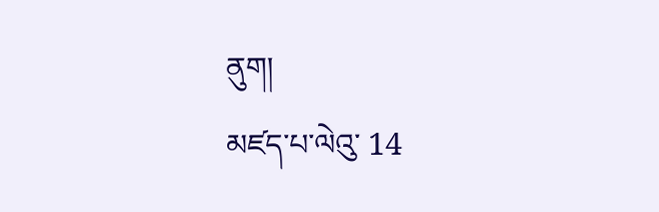ནུག།
མཛད་པ་ལེའུ་ 14